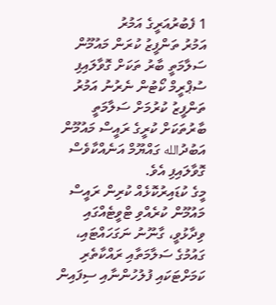1 ފެބުރުއަރީގެ އަމުރު
އަމުރު ތަންފީޒު ކުރަން މައުމޫން ސަލާމަތީ ބާރު ތަކަށް ގޮވާލައިފި
ސުޕްރީމް ކޯޓުން ނެރުނު އަމުރު ތަންފީޒު ކުރުމަށް ސަލާމަތީ ބާރުތަކަށް ކުރީގެ ރައީސް މައުމޫން އަބުދުالله ގައްޔޫމް އަނެއްކާވެސް ގޮވާލައިފި އެވެ.
މީގެ ކުޑައިރުކޮޅެއް ކުރިން ރައީސް މައުމޫން ކުރެއްވި ޓްވީޓެއްގައި ވިދާޅުވީ، ގާނޫނު ނަގަހައްޓައި، ގައުމުގެ ސަލާމަތާއި ރައްކާތެރި ކަމަށްޓަކައި ފުލުހުންނާއި ސިފައިން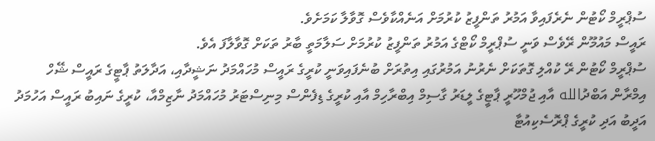ސުޕްރީމް ކޯޓުން ނެރެފައިވާ އަމުރު ތަންފީޒު ކުރުމަށް އަނެއްކާވެސް ގޮވާލާ ކަމަށެވެ.
ރައީސް މައުމޫން ރޭވެސް ވަނީ ސުޕްރީމް ކޯޓްގެ އަމުރު ތަންފީޒު ކުރުމަށް ސަލާމަތީ ބާރު ތަކަށް ގޮވާލާފަ އެވެ.
ސުޕްރީމް ކޯޓުން ރޭ ކުއްލި ގޮތަކަށް ނެރުނު އަމުރުގައި އިތުރަށް ބުނެފައިވަނީ ކުރީގެ ރައީސް މުހައްމަދު ނަޝީދާއި، އަދާލަތު ޕާޓީގެ ރައީސް ޝޭހް އިމްރާން އަބްދުالله އާއި ޖުމްހޫރީ ޕާޓީގެ ލީޑަރު ގާސިމް އިބްރާހިމް އާއި ކުރީގެ ޑިފެންސް މިނިސްޓަރު މުހައްމަދު ނާޒިމްއާ، ކުރީގެ ނައިބު ރައީސް އަހުމަދު އަދީބު އަދި ކުރީގެ ޕްރޮސެކިއުޓާ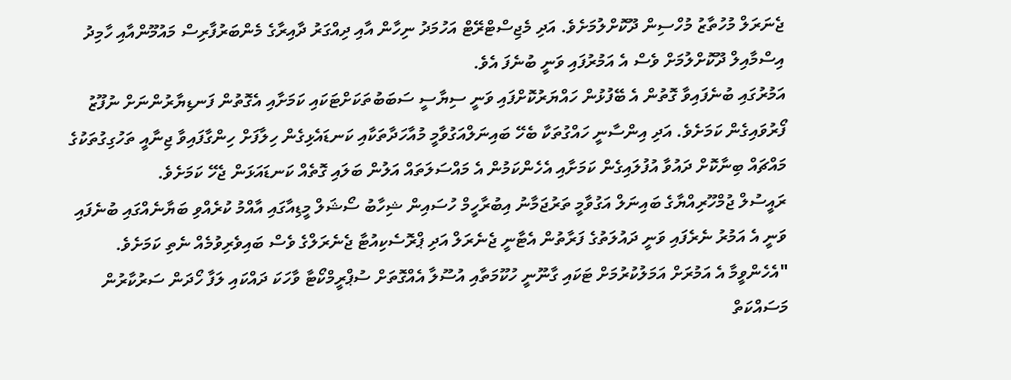ޖެނަރަލް މުހުތާޒު މުހްސިން ދޫކޮށްލުމަށެވެ. އަދި މެޖިސްޓްރޭޓް އަހުމަދު ނިހާން އާއި ދިއްގަރު ދާއިރާގެ މެންބަރުފާރިސް މައުމޫންއާއި ހާމިދު އިސްމާއިލް ދޫކޮށްލުމަށް ވެސް އެ އަމުރުފައި ވަނީ ބުނެފަ އެވެ.
އަމުރުގައި ބުނެފައިވާ ގޮތުން އެ ބޭފުޅުން ހައްޔަރުކޮށްފައި ވަނީ ސިޔާސީ ސަބަބުތަކަށްޓަކައި ކަމަށާއި އެގޮތުން ފަނޑިޔާރުންނަށް ނުފޫޒު ފޯރުވައިގެން ކަމަށެވެ. އަދި އިންސާނީ ހައްގުތަކާ ބެހޭ ބައިނަލްއަގުވާމީ މުއާހަދާތަކާއި ކަނޑައެޅިގެން ހިލާފަށް ހިންގާފައިވާ ޖިނާއީ ތަހުގިގުތަކުގެ މައްޗައް ބިނާކޮށް ދައުވާ އުފުލައިގެން ކަމަށާއި އެހެންކަމުން އެ މައްސަލަތައް އަލުން ބަލައި ގޮތެއް ކަނޑައަޅަން ޖެހޭ ކަމަށެވެ.
ރައީސުލް ޖުމްހޫރިއްޔާގެ ބައިނަލް އަގުވާމީ ތަރުޖަމާނު އިބުރާހީމް ހުސައިން ޝިހާބު ސޯޝަލް މީޑިއާގައި އާއްމު ކުރެއްވި ބަޔާނެއްގައި ބުނެފައި ވަނީ އެ އަމުރު ނެރެފައި ވަނީ ދައުލަތުގެ ފަރާތުން އެޓާނީ ޖެނެރަލް އަދި ޕްރޮސެކިއުޓާ ޖެނެރަލްގެ ވެސް ބައިވެރިވުމެއް ނެތި ކަމަށެވެ.
"އެހެންވީމާ އެ އަމުރަށް އަމަލުކުރުމަށް ޓަކައި ގާނޫނީ ހުކޫމަތާއި އުސޫލާ އެއްގޮތަށް ސުޕްރީމްކޯޓާ ވާހަކަ ދައްކައި ލަފާ ހޯދަން ސަރުކާރުން މަސައްކަތް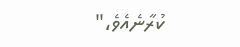ކުރާނެއެވެ،"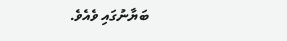ބަޔާނުގައި ވެއެވެ.